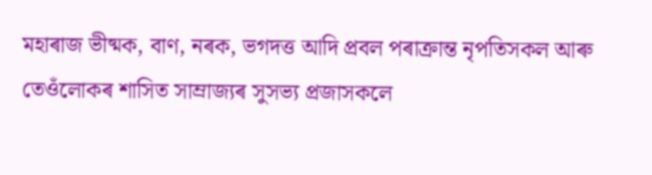মহাৰাজ ভীষ্মক, বাণ, নৰক, ভগদত্ত আদি প্ৰবল পৰাক্ৰান্ত নৃপতিসকল আৰু তেওঁলোকৰ শাসিত সাম্ৰাজ্যৰ সুসভ্য প্ৰজাসকলে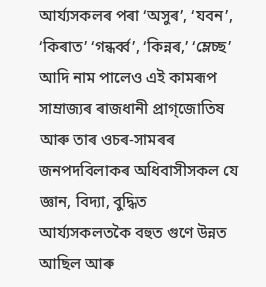আৰ্য্যসকলৰ পৰা ‘অসুৰ’, ‘যবন’, ‘কিৰাত’ ‘গন্ধৰ্ব্ব’, ‘কিন্নৰ,’ ‘ম্লেচ্ছ’ আদি নাম পালেও এই কামৰূপ সাম্ৰাজ্যৰ ৰাজধানী প্ৰাগ্জোতিষ আৰু তাৰ ওচৰ-সামৰৰ জনপদবিলাকৰ অধিবাসীসকল যে জ্ঞান, বিদ্যা, বুদ্ধিত আৰ্য্যসকলতকৈ বহুত গুণে উন্নত আছিল আৰু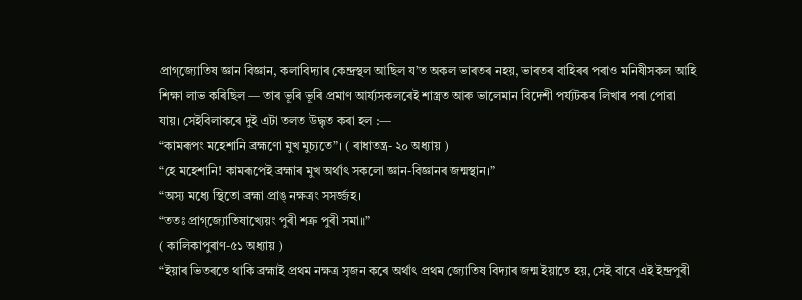প্ৰাগ্জ্যোতিষ জ্ঞান বিজ্ঞান, কলাবিদ্যাৰ কেন্দ্ৰস্থল আছিল য’ত অকল ভাৰতৰ নহয়, ভাৰতৰ বাহিৰৰ পৰাও মনিষীসকল আহি শিক্ষা লাভ কৰিছিল — তাৰ ভূৰি ভূৰি প্ৰমাণ আৰ্য্যসকলৰেই শাস্ত্ৰত আৰু ভালেমান বিদেশী পৰ্য্যটকৰ লিখাৰ পৰা পোৱা যায়। সেইবিলাকৰে দুই এটা তলত উদ্ধৃত কৰা হল :—
“কামৰূপং মহেশানি ব্ৰহ্মণো মুখ মুচ্যতে”। ( ৰাধাতন্ত্ৰ- ২০ অধ্যায় )
“হে মহেশানি! কামৰূপেই ব্ৰহ্মাৰ মুখ অৰ্থাৎ সকলো জ্ঞান-বিজ্ঞানৰ জন্মস্থান।”
“অস্য মধ্যে স্থিতো ব্ৰহ্মা প্ৰাঙ্ নক্ষত্ৰং সসৰ্জ্জহ।
“ততঃ প্ৰাগ্জ্যোতিষাখ্যেয়ং পুৰী শত্ৰু পুৰী সমা॥”
( কালিকাপুৰাণ-৫১ অধ্যায় )
“ইয়াৰ ভিতৰতে থাকি ব্ৰহ্মাই প্ৰথম নক্ষত্ৰ সৃজন কৰে অৰ্থাৎ প্ৰথম জ্যোতিষ বিদ্যাৰ জন্ম ইয়াতে হয়, সেই বাবে এই ইন্দ্ৰপুৰী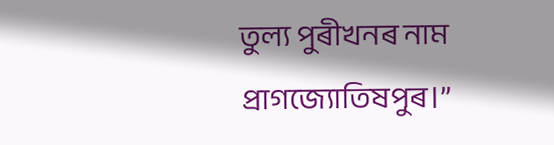তুল্য পুৰীখনৰ নাম প্ৰাগজ্যোতিষপুৰ।”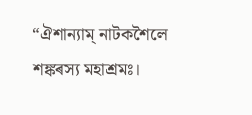“ঐশান্যাম্ নাটকশৈলে শঙ্কৰস্য মহাশ্ৰমঃ।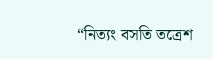“নিত্যং বসতি তত্ৰেশ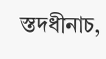স্তদধীনাচ,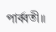পাৰ্ব্বতী॥